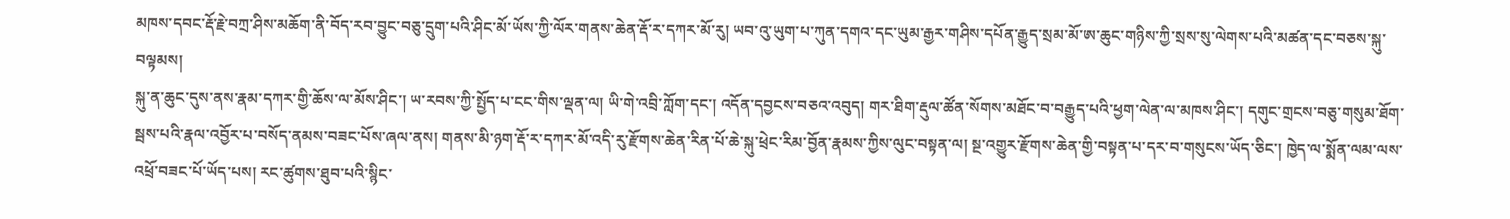མཁས་དབང་རྡོ་རྗེ་བཀྲ་ཤིས་མཆོག་ནི་བོད་རབ་བྱུང་བཅུ་དྲུག་པའི་ཤིང་མོ་ཡོས་ཀྱི་ལོར་གནས་ཆེན་རྡོ་ར་དཀར་མོ་རུ། ཡབ་འུ་ཡུག་པ་ཀུན་དགའ་དང་ཡུམ་རྒྱར་གཤིས་དཔོན་རྒྱུད་སྲམ་མོ་ཨ་ཆུང་གཉིས་ཀྱི་སྲས་སུ་ལེགས་པའི་མཚན་དང་བཅས་སྐུ་བལྟམས།
སྐུ་ན་ཆུང་དུས་ནས་རྣམ་དཀར་གྱི་ཆོས་ལ་མོས་ཤིང་། ཡ་རབས་ཀྱི་སྤྱོད་པ་ངང་གིས་ལྡན་ལ། ཡི་གེ་འབྲི་ཀློག་དང་། འདོན་དབྱངས་བཅའ་འབུད། གར་ཐིག་རྡུལ་ཚོན་སོགས་མཐོང་བ་བརྒྱུད་པའི་ཕྱག་ལེན་ལ་མཁས་ཤིང་། དགུང་གྲངས་བཅུ་གསུམ་ཐོག་སྦས་པའི་རྣལ་འབྱོར་པ་བསོད་ནམས་བཟང་པོས་ཞལ་ནས། གནས་མི་ཉག་རྡོ་ར་དཀར་མོ་འདི་རུ་རྫོགས་ཆེན་རིན་པོ་ཆེ་སྐུ་ཕྲེང་རིམ་བྱོན་རྣམས་ཀྱིས་ལུང་བསྟན་ལ། སྔ་འགྱུར་རྫོགས་ཆེན་གྱི་བསྟན་པ་དར་བ་གསུངས་ཡོད་ཅིང་། ཁྱེད་ལ་སྨོན་ལམ་ལས་འཕྲོ་བཟང་པོ་ཡོད་པས། རང་ཚུགས་ཐུབ་པའི་སྙིང་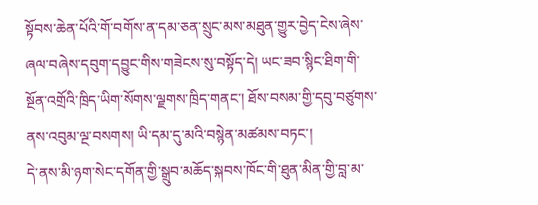སྟོབས་ཆེན་པོའི་གོ་བགོས་ན་དམ་ཅན་སྲུང་མས་མཐུན་གྱུར་བྱེད་ངེས་ཞེས་ཞལ་བཞེས་དབུག་དབྱུང་གིས་གཟེངས་སུ་བསྟོད་དེ། ཡང་ཟབ་སྙིང་ཐིག་གི་སྔོན་འགྲོའི་ཁྲིད་ཡིག་སོགས་ལྗགས་ཁྲིད་གནང་། ཐོས་བསམ་གྱི་དབུ་བཙུགས་ནས་འབུམ་ལྔ་བསགས། ཡི་དམ་དུ་མའི་བསྙེན་མཚམས་བཏང་།
དེ་ནས་མི་ཉག་སེང་དགོན་གྱི་སྒྲུབ་མཆོད་སྐབས་ཁོང་གི་ཐུན་མིན་གྱི་བླ་མ་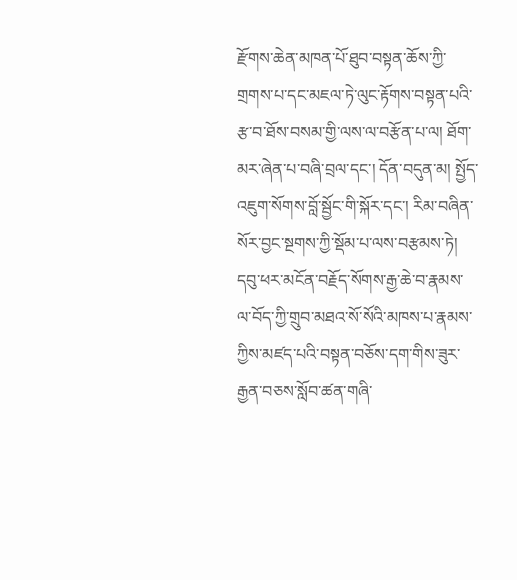རྫོགས་ཆེན་མཁན་པོ་ཐུབ་བསྟན་ཆོས་ཀྱི་གྲགས་པ་དང་མཇལ་ཏེ་ལུང་རྟོགས་བསྟན་པའི་རྩ་བ་ཐོས་བསམ་གྱི་ལས་ལ་བརྩོན་པ་ལ། ཐོག་མར་ཞེན་པ་བཞི་བྲལ་དང་། དོན་བདུན་མ། སྤྱོད་འཇུག་སོགས་བློ་སྦྱོང་གི་སྐོར་དང་། རིམ་བཞིན་སོར་བྱང་སྔགས་ཀྱི་སྡོམ་པ་ལས་བརྩམས་ཏེ། དབུ་ཕར་མངོན་བརྗོད་སོགས་རྒྱ་ཆེ་བ་རྣམས་ལ་བོད་ཀྱི་གྲུབ་མཐའ་སོ་སོའི་མཁས་པ་རྣམས་ཀྱིས་མཛད་པའི་བསྟན་བཅོས་དག་གིས་ཟུར་རྒྱན་བཅས་སློབ་ཚན་གཞི་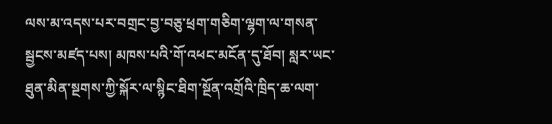ལས་མ་འདས་པར་བགྲང་བྱ་བཅུ་ཕྲག་གཅིག་ལྷག་ལ་གསན་སྦྱངས་མཛད་པས། མཁས་པའི་གོ་འཕང་མངོན་དུ་ཐོབ། སླར་ཡང་ཐུན་མིན་སྔགས་ཀྱི་སྐོར་ལ་སྙིང་ཐིག་སྔོན་འགྲོའི་ཁྲིད་ཆ་ལག་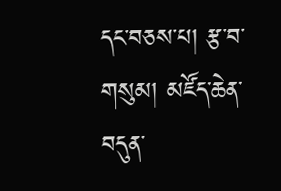དང་བཅས་པ། རྩ་བ་གསུམ། མཛོད་ཆེན་བདུན་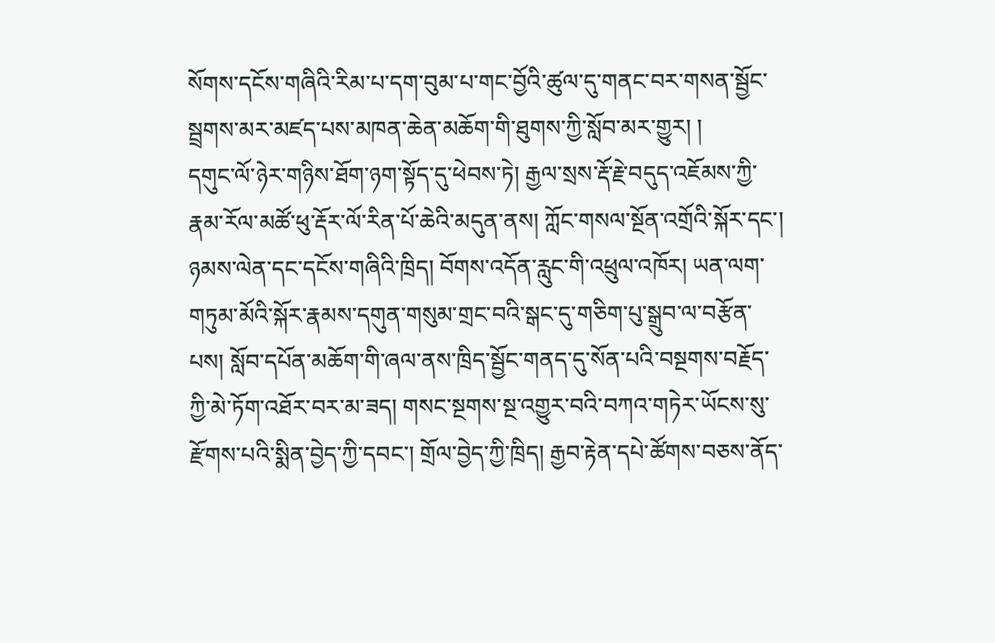སོགས་དངོས་གཞིའི་རིམ་པ་དག་བུམ་པ་གང་བྱོའི་ཚུལ་དུ་གནང་བར་གསན་སྦྱོང་སྦྲགས་མར་མཛད་པས་མཁན་ཆེན་མཆོག་གི་ཐུགས་ཀྱི་སློབ་མར་གྱུར། །
དགུང་ལོ་ཉེར་གཉིས་ཐོག་ཉག་སྟོད་དུ་ཕེབས་ཏེ། རྒྱལ་སྲས་རྡོ་རྗེ་བདུད་འཇོམས་ཀྱི་རྣམ་རོལ་མཚོ་ཕུ་རྡོར་ལོ་རིན་པོ་ཆེའི་མདུན་ནས། ཀློང་གསལ་སྔོན་འགྲོའི་སྐོར་དང་། ཉམས་ལེན་དང་དངོས་གཞིའི་ཁྲིད། བོགས་འདོན་རླུང་གི་འཕྲུལ་འཁོར། ཡན་ལག་གཏུམ་མོའི་སྐོར་རྣམས་དགུན་གསུམ་གྲང་བའི་སྒང་དུ་གཅིག་པུ་སྒྲུབ་ལ་བརྩོན་པས། སློབ་དཔོན་མཆོག་གི་ཞལ་ནས་ཁྲིད་སྦྱོང་གནད་དུ་སོན་པའི་བསྔགས་བརྗོད་ཀྱི་མེ་ཏོག་འཐོར་བར་མ་ཟད། གསང་སྔགས་སྔ་འགྱུར་བའི་བཀའ་གཏེར་ཡོངས་སུ་རྫོགས་པའི་སྨིན་བྱེད་ཀྱི་དབང་། གྲོལ་བྱེད་ཀྱི་ཁྲིད། རྒྱབ་རྟེན་དཔེ་ཚོགས་བཅས་ནོད་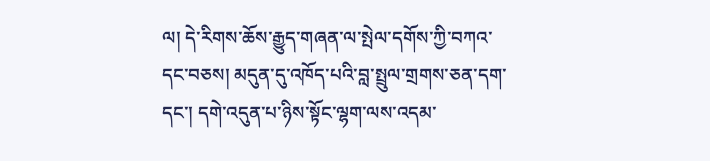ལ། དེ་རིགས་ཆོས་རྒྱུད་གཞན་ལ་སྤེལ་དགོས་ཀྱི་བཀའ་དང་བཅས། མདུན་དུ་འཁོད་པའི་བླ་སྤྲུལ་གྲགས་ཅན་དག་དང་། དགེ་འདུན་པ་ཉིས་སྟོང་ལྷག་ལས་འདམ་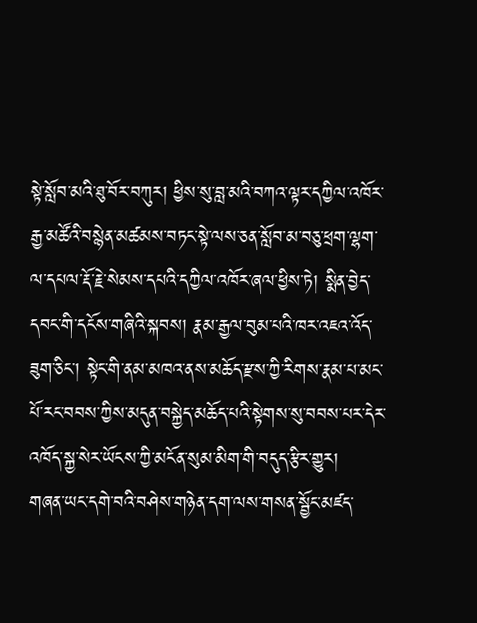སྟེ་སློབ་མའི་ཐུ་བོར་བཀུར། ཕྱིས་སུ་བླ་མའི་བཀའ་ལྟར་དཀྱིལ་འཁོར་རྒྱ་མཚོའི་བསྙེན་མཚམས་བཏང་སྟེ་ལས་ཅན་སློབ་མ་བཅུ་ཕྲག་ལྷག་ལ་དཔལ་རྡོ་རྗེ་སེམས་དཔའི་དཀྱིལ་འཁོར་ཞལ་ཕྱིས་ཏེ། སྨིན་བྱེད་དབང་གི་དངོས་གཞིའི་སྐབས། རྣམ་རྒྱལ་བུམ་པའི་ཁར་འཇའ་འོད་ཟུག་ཅིང་། སྟེང་གི་ནམ་མཁའ་ནས་མཆོད་རྫས་ཀྱི་རིགས་རྣམ་པ་མང་པོ་རང་བབས་ཀྱིས་མདུན་བསྐྱེད་མཆོད་པའི་སྟེགས་སུ་བབས་པར་དེར་འཁོད་སྐྱ་སེར་ཡོངས་ཀྱི་མངོན་སུམ་མིག་གི་བདུད་རྩིར་གྱུར།
གཞན་ཡང་དགེ་བའི་བཤེས་གཉེན་དག་ལས་གསན་སྦྱོང་མཛད་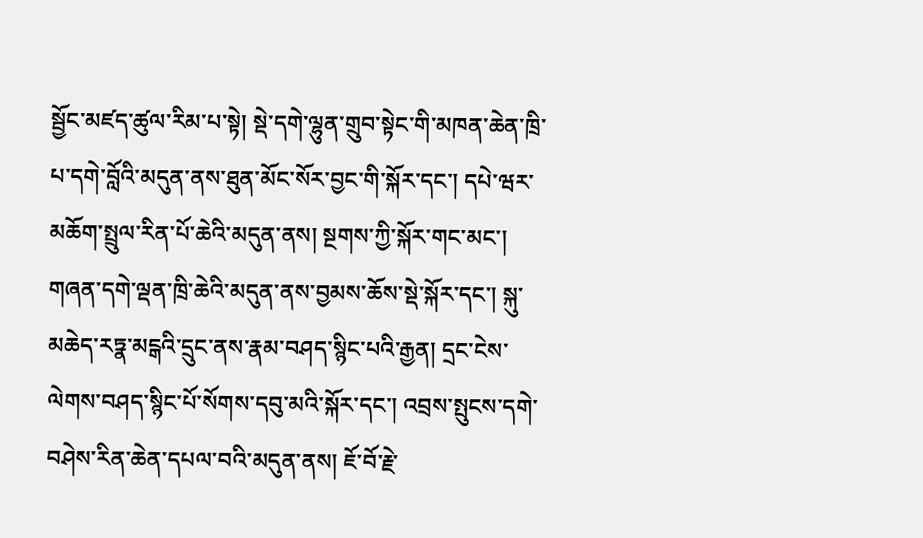སྦྱོང་མཛད་ཚུལ་རིམ་པ་སྟེ། སྡེ་དགེ་ལྷུན་གྲུབ་སྟེང་གི་མཁན་ཆེན་ཁྲི་པ་དགེ་བློའི་མདུན་ནས་ཐུན་མོང་སོར་བྱང་གི་སྐོར་དང་། དཔེ་ཝར་མཆོག་སྤྲུལ་རིན་པོ་ཆེའི་མདུན་ནས། སྔགས་ཀྱི་སྐོར་གང་མང་། གཞན་དགེ་ལྡན་ཁྲི་ཆེའི་མདུན་ནས་བྱམས་ཆོས་སྡེ་སྐོར་དང་། སྐུ་མཆེད་རཏྣ་མངྒའི་དྲུང་ནས་རྣམ་བཤད་སྙིང་པའི་རྒྱན། དྲང་ངེས་ལེགས་བཤད་སྙིང་པོ་སོགས་དབུ་མའི་སྐོར་དང་། འབྲས་སྤུངས་དགེ་བཤེས་རིན་ཆེན་དཔལ་བའི་མདུན་ནས། ཇོ་བོ་རྗེ་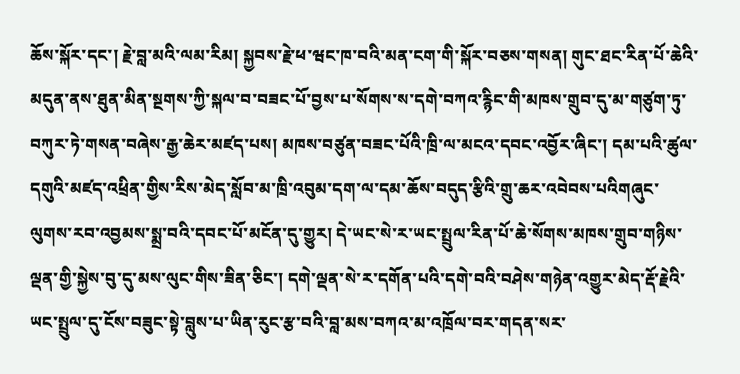ཆོས་སྐོར་དང་། རྗེ་བླ་མའི་ལམ་རིམ། སྐྱབས་རྗེ་ཕ་ཝང་ཁ་བའི་མན་ངག་གི་སྐོར་བཅས་གསན། གུང་ཐང་རིན་པོ་ཆེའི་མདུན་ནས་ཐུན་མིན་སྔགས་ཀྱི་སྐལ་བ་བཟང་པོ་བྱས་པ་སོགས་ས་དགེ་བཀའ་རྙིང་གི་མཁས་གྲུབ་དུ་མ་གཙུག་ཏུ་བཀུར་ཏེ་གསན་བཞེས་རྒྱ་ཆེར་མཛད་པས། མཁས་བཙུན་བཟང་པོའི་ཁྲི་ལ་མངའ་དབང་འབྱོར་ཞིང་། དམ་པའི་ཚུལ་དགུའི་མཛད་འཕྲིན་གྱིས་རིས་མེད་སློབ་མ་ཁྲི་འབུམ་དག་ལ་དམ་ཆོས་བདུད་རྩིའི་གྲུ་ཆར་འབེབས་པའིགཞུང་ལུགས་རབ་འབྱམས་སྨྲ་བའི་དབང་པོ་མངོན་དུ་གྱུར། དེ་ཡང་སེ་ར་ཡང་སྤྲུལ་རིན་པོ་ཆེ་སོགས་མཁས་གྲུབ་གཉིས་ལྡན་གྱི་སྐྱེས་བུ་དུ་མས་ལུང་གིས་ཟིན་ཅིང་། དགེ་ལྡན་སེ་ར་དགོན་པའི་དགེ་བའི་བཤེས་གཉེན་འགྱུར་མེད་རྡོ་རྗེའི་ཡང་སྤྲུལ་དུ་ངོས་བཟུང་སྟེ་བླུས་པ་ཡིན་རུང་རྩ་བའི་བླ་མས་བཀའ་མ་འཁྲོལ་བར་གདན་སར་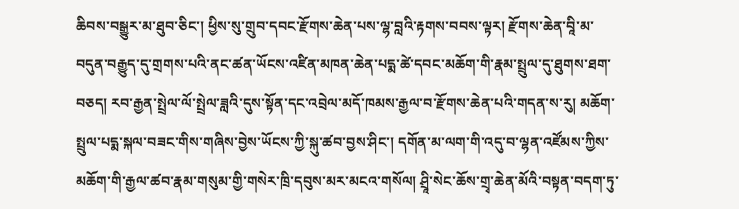ཆིབས་བསྒྱུར་མ་ཐུབ་ཅིང་། ཕྱིས་སུ་གྲུབ་དབང་རྫོགས་ཆེན་པས་ལྷ་བླའི་རྟགས་བབས་ལྟར། རྫོགས་ཆེན་བཱི་མ་བདུན་བརྒྱུད་དུ་གྲགས་པའི་ནང་ཚན་ཡོངས་འཛིན་མཁན་ཆེན་པདྨ་ཚེ་དབང་མཆོག་གི་རྣམ་སྤྲུལ་དུ་ཐུགས་ཐག་བཅད། རབ་རྒྱན་སྤྲེལ་ལོ་སྤྲེལ་ཟླའི་དུས་སྟོན་དང་འབྲེལ་མདོ་ཁམས་རྒྱལ་བ་རྫོགས་ཆེན་པའི་གདན་ས་རུ། མཆོག་སྤྲུལ་པདྨ་སྐལ་བཟང་གིས་གཞིས་བྱེས་ཡོངས་ཀྱི་སྐུ་ཚབ་བྱས་ཤིང་། དགོན་མ་ལག་གི་འདུ་བ་ལྷན་འཛོམས་ཀྱིས་མཆོག་གི་རྒྱལ་ཚབ་རྣམ་གསུམ་གྱི་གསེར་ཁྲི་དབུས་མར་མངའ་གསོལ། ཤྲཱི་སེང་ཆོས་གྲྭ་ཆེན་མོའི་བསྟན་བདག་ཏུ་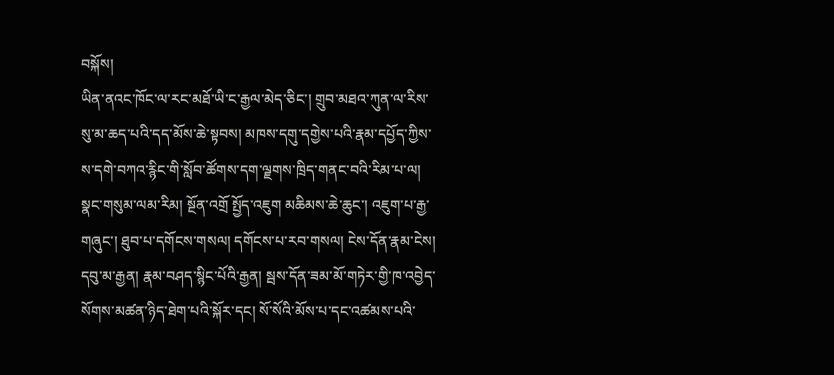བསྐོས།
ཡིན་ནའང་ཁོང་ལ་རང་མཐོ་ཡི་ང་རྒྱལ་མེད་ཅིང་། གྲུབ་མཐའ་ཀུན་ལ་རིས་སུ་མ་ཆད་པའི་དད་མོས་ཆེ་སྟབས། མཁས་དགུ་དགྱེས་པའི་རྣམ་དཔྱོད་ཀྱིས་ས་དགེ་བཀའ་རྙིང་གི་སློབ་ཚོགས་དག་ལྗགས་ཁྲིད་གནང་བའི་རིམ་པ་ལ། སྣང་གསུམ་ལམ་རིམ། སྔོན་འགྲོ སྤྱོད་འཇུག མཆིམས་ཆེ་ཆུང་། འཇུག་པ་རྒྱ་གཞུང་། ཐུབ་པ་དགོངས་གསལ། དགོངས་པ་རབ་གསལ། ངེས་དོན་རྣམ་ངེས། དབུ་མ་རྒྱན། རྣམ་བཤད་སྙིང་པོའི་རྒྱན། སྦས་དོན་ཟམ་མོ་གཏེར་གྱི་ཁ་འབྱེད་སོགས་མཚན་ཉིད་ཐེག་པའི་སྐོར་དང། སོ་སོའི་མོས་པ་དང་འཚམས་པའི་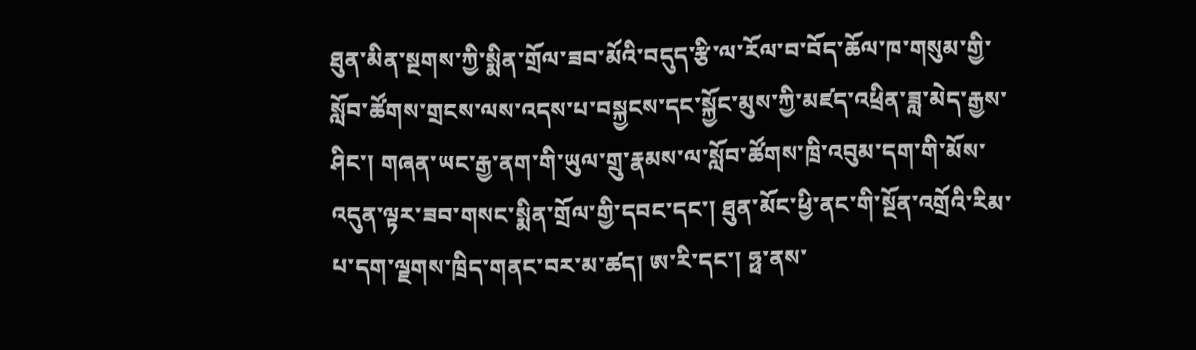ཐུན་མིན་སྔགས་ཀྱི་སྨིན་གྲོལ་ཟབ་མོའི་བདུད་རྩི་ལ་རོལ་བ་བོད་ཆོལ་ཁ་གསུམ་གྱི་སློབ་ཚོགས་གྲངས་ལས་འདས་པ་བསྐྱངས་དང་སྐྱོང་མུས་ཀྱི་མཛད་འཕྲིན་ཟླ་མེད་རྒྱས་ཤིང་། གཞན་ཡང་རྒྱ་ནག་གི་ཡུལ་གྲུ་རྣམས་ལ་སློབ་ཚོགས་ཁྲི་འབུམ་དག་གི་མོས་འདུན་ལྟར་ཟབ་གསང་སྨིན་གྲོལ་གྱི་དབང་དང་། ཐུན་མོང་ཕྱི་ནང་གི་སྔོན་འགྲོའི་རིམ་པ་དག་ལྗགས་ཁྲིད་གནང་བར་མ་ཚད། ཨ་རི་དང་། ཧྥ་ནས་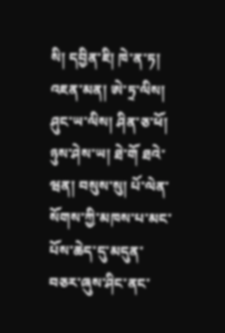སི། དབྱིན་ཇི། ཁེ་ན་ཏ། འཇན་མན། ཨེ་ཏྲ་ལིས། ཤུང་ཡ་ལིས། ཤིན་ཅ་ཕོ། ཉུས་ཤེས་ཡ། ཐེ་གོ ཐའེ་ཝན། བསུས་སུ། པོ་ལེན་སོགས་ཀྱི་མཁས་པ་མང་པོས་ཆེད་དུ་མདུན་བཅར་ཞུས་ཤིང་ནང་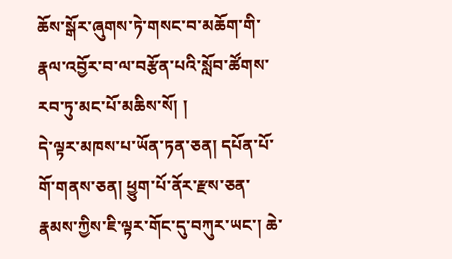ཆོས་སྒོར་ཞུགས་ཏེ་གསང་བ་མཆོག་གི་རྣལ་འབྱོར་བ་ལ་བརྩོན་པའི་སློབ་ཚོགས་རབ་ཏུ་མང་པོ་མཆིས་སོ། །
དེ་ལྟར་མཁས་པ་ཡོན་ཏན་ཅན། དཔོན་པོ་གོ་གནས་ཅན། ཕྱུག་པོ་ནོར་རྫས་ཅན་རྣམས་ཀྱིས་ཇི་ལྟར་གོང་དུ་བཀུར་ཡང་། ཆེ་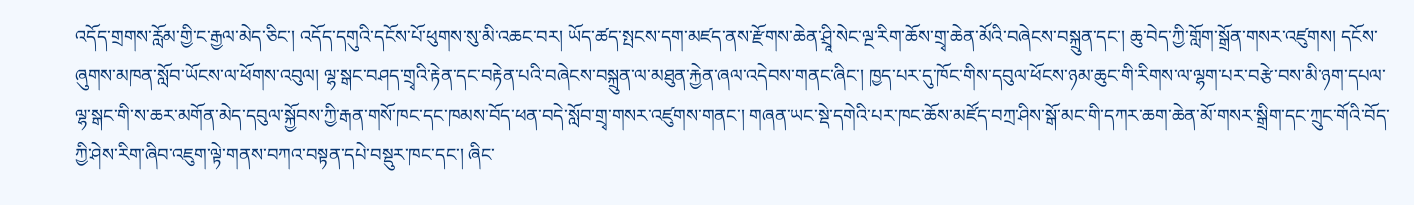འདོད་གྲགས་རློམ་གྱི་ང་རྒྱལ་མེད་ཅིང་། འདོད་དགུའི་དངོས་པོ་ཕུགས་སུ་མི་འཆང་བར། ཡོད་ཚད་སྤངས་དག་མཛད་ནས་རྫོགས་ཆེན་ཤྲཱི་སེང་ལྔ་རིག་ཆོས་གྲྭ་ཆེན་མོའི་བཞེངས་བསྐྲུན་དང་། ཆུ་བེད་ཀྱི་གློག་སྒྲོན་གསར་འཛུགས། དངོས་ཞུགས་མཁན་སློབ་ཡོངས་ལ་ཕོགས་འབུལ། ལྷ་སྒང་བཤད་གྲྭའི་རྟེན་དང་བརྟེན་པའི་བཞེངས་བསྐྲུན་ལ་མཐུན་རྐྱེན་ཞལ་འདེབས་གནང་ཞིང་། ཁྱད་པར་དུ་ཁོང་གིས་དབུལ་ཕོངས་ཉམ་ཆུང་གི་རིགས་ལ་ལྷག་པར་བརྩེ་བས་མི་ཉག་དཔལ་ལྷ་སྒང་གི་ས་ཆར་མགོན་མེད་དབུལ་སྐྱོབས་ཀྱི་རྒན་གསོ་ཁང་དང་ཁམས་བོད་ཕན་བདེ་སློབ་གྲྭ་གསར་འཛུགས་གནང་། གཞན་ཡང་སྡེ་དགེའི་པར་ཁང་ཆོས་མཛོད་བཀྲ་ཤིས་སྒོ་མང་གི་དཀར་ཆག་ཆེན་མོ་གསར་སྒྲིག་དང་ཀྲུང་གོའི་བོད་ཀྱི་ཤེས་རིག་ཞིབ་འཇུག་ལྟེ་གནས་བཀའ་བསྟན་དཔེ་བསྡུར་ཁང་དང་། ཞིང་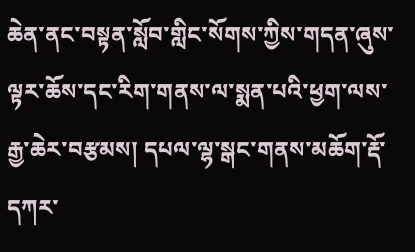ཆེན་ནང་བསྟན་སློབ་གླིང་སོགས་ཀྱིས་གདན་ཞུས་ལྟར་ཆོས་དང་རིག་གནས་ལ་སྨན་པའི་ཕྱག་ལས་རྒྱ་ཆེར་བརྩམས། དཔལ་ལྷ་སྒང་གནས་མཆོག་རྡོ་དཀར་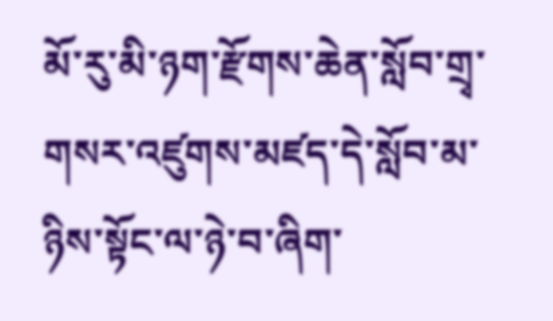མོ་རུ་མི་ཉག་རྫོགས་ཆེན་སློབ་གྲྭ་གསར་འཛུགས་མཛད་དེ་སློབ་མ་ཉིས་སྟོང་ལ་ཉེ་བ་ཞིག་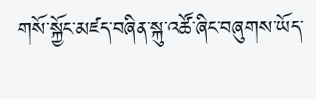གསོ་སྐྱོང་མཛད་བཞིན་སྐུ་འཚོ་ཞིང་བཞུགས་ཡོད་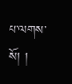པ་ལགས་སོ། །